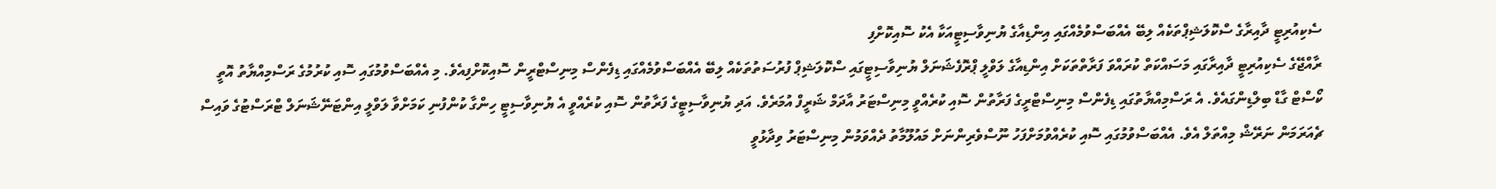ސެކިއުރިޓީ ދާއިރާގެ ސްކޮލަޝިޕްތަކެއް ލިބޭ އެއްބަސްވުމެއްގައި އިންޑިއާގެ ޔުނިވާސިޓީއަކާ އެކު ސޮއިކޮށްފި
ރާއްޖޭގެ ސެކިއުރިޓީ ދާއިރާގައި މަސައްކަތް ކުރައްވަ ފަރާތްތަކަށް އިންޑިއާގެ ލަވްލީ ޕްރޮފެޝަނަލް ޔުނިވާސިޓީގައި ސްކޮލަޝިޕް ފުރުސަތުތަކެއް ލިބޭ އެއްބަސްވުމެއްގައި ޑިފެންސް މިނިސްޓްރީން ސޮއިކޮށްފިއެވެ. މި އެއްބަސްވުމުގައި ސޮއި ކުރުމުގެ ރަސްމިއްޔާތު އޮތީ ކޯސްޓް ގާޑް ބިލްޑިންގައެވެ. އެ ރަސްމިއްޔާތުގައި ޑިފެންސް މިނިސްޓްރީގެ ފަރާތުން ސޮއި ކުރެއްވީ މިނިސްޓަރު އާދަމް ޝަރީފް އުމަރެވެ. އަދި ޔުނިވާސިޓީގެ ފަރާތުން ސޮއި ކުރެއްވީ އެ ޔުނިވާސިޓީ ހިންގާ ކުންފުނި ކަމަށްވާ ލަވްލީ އިންޓަނޭޝަނަލް ޓްރަސްޓުގެ ވައިސް ޗެއަރަމަން ނަރޭޝް މިއްތަލް އެވެ. އެއްބަސްވުމުގައި ސޮއި ކުރެއްވުމަށްފަހު ނޫސްވެރިންނަށް މައުލޫމާތު ދެއްވަމުން މިނިސްޓަރު ވިދާޅުވީ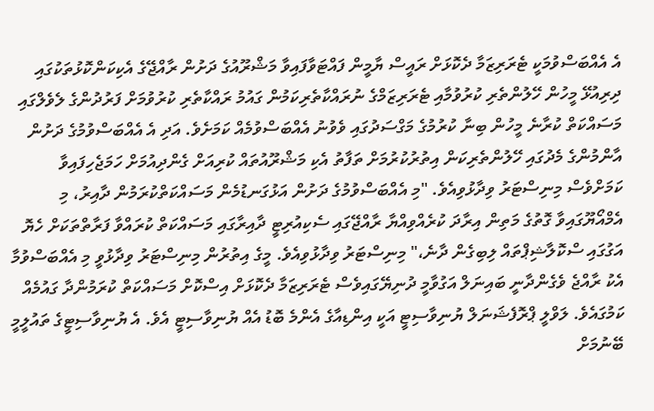އެ އެއްބަސްވުމަކީ ޓެރަރިޒަމާ ދެކޮޅަށް ރައީސް ޔާމީން ފައްޓަވާފައިވާ މަޝްރޫއުގެ ދަށުން ރާއްޖޭގެ އެކިކަންކޮޅުތަކުގައި ދިރިއުޅޭ މީހުން ހޭލުންތެރި ކުރުވުމާއި ޓެރަރިޒަމްގެ ނުރައްކާތެރިކަމުން ގައުމު ރައްކާތެރި ކުރުވުމަށް ފަރުދުންގެ ލެވެލްގައި މަސައްކަތް ކުރާނެ މީހުން ބިނާ ކުރުމުގެ މަގްސަދުގައި ވެވުނު އެއްބަސްވުމެއް ކަމަށެވެ. އަދި އެ އެއްބަސްވުމުގެ ދަށުން އާންމުންގެ މެދުގައި ހޭލުންތެރިކަން އިތުރުކުރުމަށް ތަފާތު އެކި މަޝްރޫއުތައް ކުރިއަށް ގެންދިއުމަށް ހަމަޖެހިފައިވާ ކަމަށްވެސް މިނިސްޓަރު ވިދާޅުވިއެވެ. "މި އެއްބަސްވުމުގެ ދަށުން އަޅުގަނޑުމެން މަސައްކަތްކުރަމުން ދާއިރު، މި އެމްއޯޔޫގައިވާ ގޮތުގެ މަތިން އިރާދަ ކުރެއްވިއްޔާ ރާއްޖޭގައި ސެކިއުރިޓީ ދާއިރާގައި މަސައްކަތް ކުރައްވާ ފަރާތްތަކަށް ހެޔޮ އަގުގައި ސްކޮލާޝިޕްތައް ލިބިގެން ދާނެ،" މިނިސްޓަރު ވިދާޅުވިއެވެ. މީގެ އިތުރުން މިނިސްޓަރު ވިދާޅުވީ މި އެއްބަސްވުމާ އެކު ރާއްޖެ ވެގެންދާނީ ބައިނަލް އަގުވާމީ ދުނިޔޭގައިވެސް ޓެރަރިޒަމާ ދެކޮޅަށް އިސްކޮށް މަސައްކަތް ކުރަމުންދާ ގައުމެއް ކަމުގައެވެ. ލަވްލީ ޕްރޮފެޝަނަލް ޔުނިވާސިޓީ އަކީ އިންޑިއާގެ އެންމެ ބޮޑު އެއް ޔުނިވާސިޓީ އެވެ. އެ ޔުނިވާސިޓީގެ ތައުލީމީ ބޭނުމަށް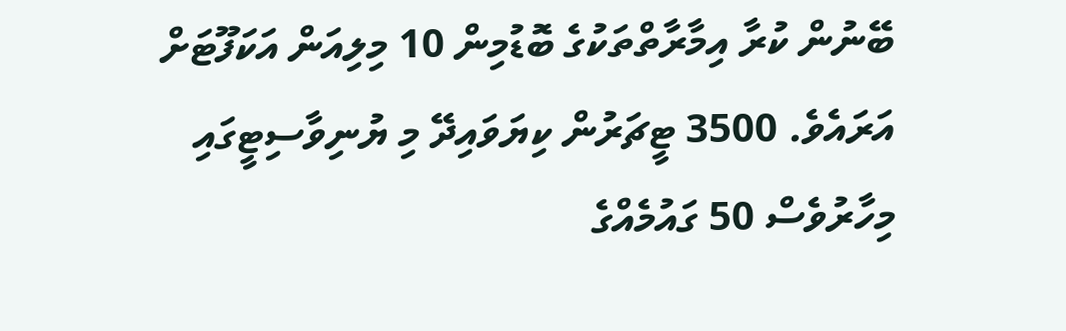ބޭނުން ކުރާ އިމާރާތްތަކުގެ ބޮޑުމިން 10 މިލިއަން އަކަފޫޓަށް އަރައެވެ. 3500 ޓީޗަރުން ކިޔަވައިދޭ މި ޔުނިވާސިޓީގައި މިހާރުވެސް 50 ގައުމެއްގެ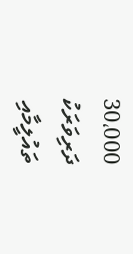30،000 ދަރިވަރަކު ތައުލީމާއި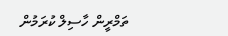ތަމްރީން ހާސިލް ކުރަމުން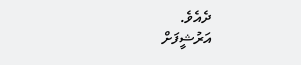ދެއެވެ.
އަރުޝީފަށް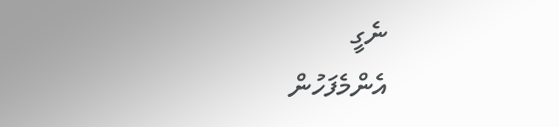ނެގީ
އެންމެފަހުން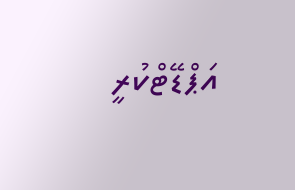އަޕްޑޭޓްކުރީ